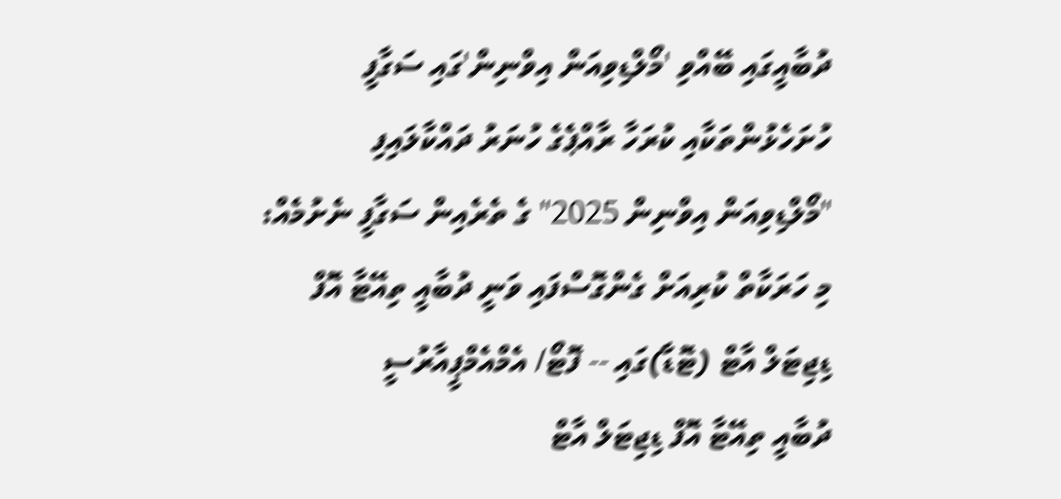ދުބާއީގައި ބޭއްވި 'މޯލްޑިވިއަން އިވްނިން'ގައި ސަގާފީ ހުށަހެޅުންތަކާއި ކުރަހާ ރާއްޕެގެ ހުނަރު ދައްކާލައިފި
"މޯލްޑިވިއަން އިވްނިން 2025" ގެ ތެރެއިން ސަގާފީ ނެށުމެއް: މި ހަރަކާތް ކުރިއަށް ގެންގޮސްފައި ވަނީ ދުބާއީ ތިއޭޓާ އޮފް ޑިޖިޓަލް އާޓް (ޓޮޑާ)ގައި -- ފޮޓޯ/ އެމްއެމްޕީއާރުސީ
ދުބާއީ ތިއޭޓާ އޮފް ޑިޖިޓަލް އާޓް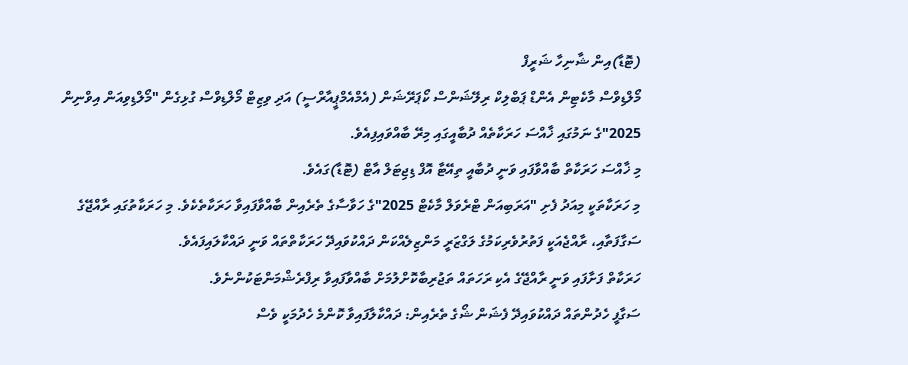(ޓޮޑާ)އިން ޝާނިހާ ޝަރީފް
މޯލްޑިވްސް މާކެޓިން އެންޑް ޕަބްލިކް ރިލޭޝަންސް ކޯޕަރޭޝަން (އެމްއެމްޕީއާރްސީ) އަދި ވިޒިޓް މޯލްޑިވްސް ގުޅިގެން "މޯލްޑިވިއަން އިވްނިން 2025"ގެ ނަމުގައި ޚާއްސަ ހަރަކާތެއް ދުބާއީގައި މިރޭ ބާއްވައިފިއެވެ.
މި ޚާއްސަ ހަރަކާތް ބާއްވާފައި ވަނީ ދުބާއީ ތިއޭޓާ އޮފް ޑިޖިޓަލް އާޓް (ޓޮޑާ)ގައެވެ.
މި ހަރަކާތަކީ މިއަދު ފެށި "އަރަބިއަން ޓްރެވަލް މާކެޓް 2025"ގެ ހަވާސާގެ ތެރެއިން ބާއްވާފައިވާ ހަރަކާތެކެވެ. މި ހަރަކާތުގައި ރާއްޖޭގެ ސަގާފަތާއި، ރާއްޖެއަކީ ފަތުރުވެރިކަމުގެ ލަގްޒަރީ މަންޒިލެއްކަން ދައްކުވައިދޭ ހަރަކާތްތައް ވަނީ ދައްކާލައިފައެވެ.
ހަރަކާތް ފަށާފައި ވަނީ ރާއްޖޭގެ އެކި ރަހަތައް ތަޖުރިބާކޮށްލުމަށް ބާއްވާފައިވާ ރިފްރެޝްމަންޓަކުންނެވެ.
ސަގާފީ ހެދުންތައް ދައްކުވައިދޭ ފެޝަން ޝޯގެ ތެރެއިން: ދައްކާލާފައިވާ ކޮންމެ ހެދުމަކީ ވެސް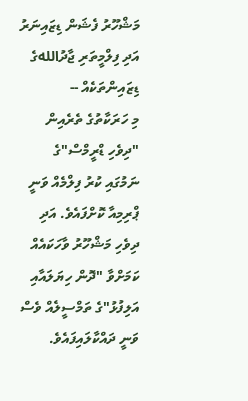މަޝްހޫރު ފެޝަން ޑިޒައިނަރު އަދި ފިލްމީތަރި ޖާދުاللهގެ ޑިޒައިންތަކެއް --
މި ހަރަކާތުގެ ތެރެއިން "ދިވެހި ޑްރީމްސް"ގެ ނަމުގައި ކުރު ފިލްމެއް ވަނީ ޕްރިމިއާ ކޮށްފައެވެ. އަދި ދިވެހި މަޝްހޫރު ވާހަކައެއް ކަމަށްވާ "ދޮން ހިޔަލައާއި އަލިފުޅު"ގެ ތަމްސީލެއް ވެސް ވަނީ ދައްކާލައިފައެވެ.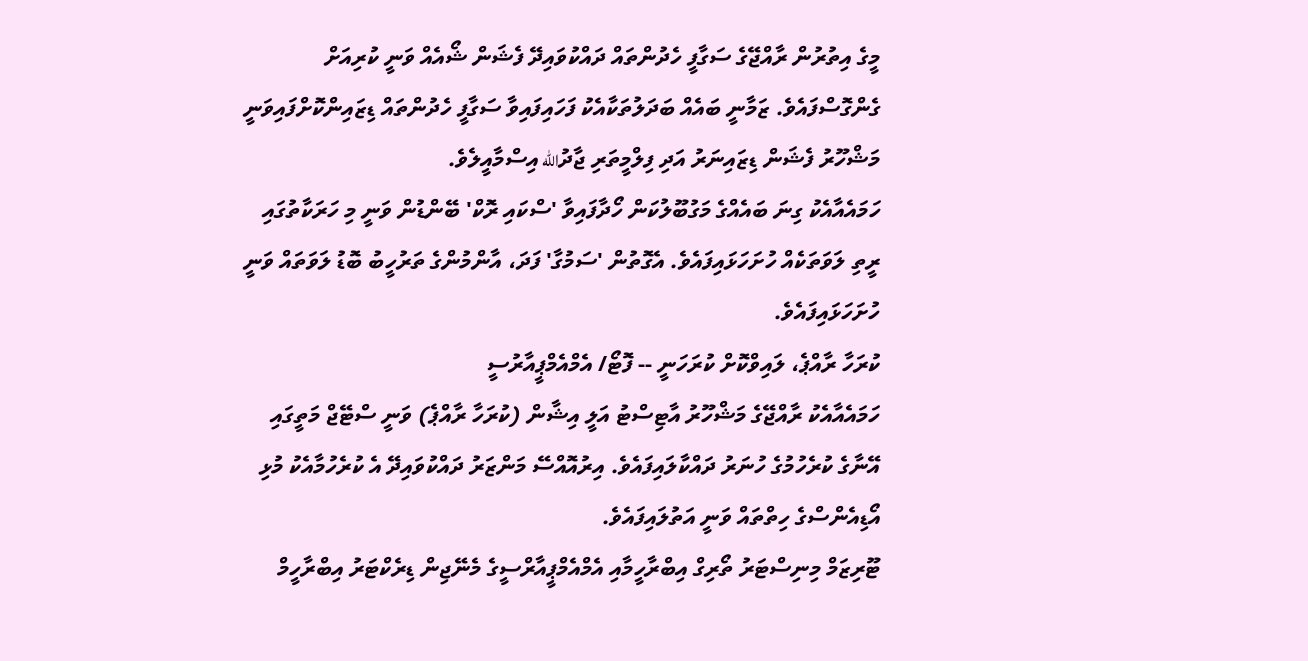މީގެ އިތުރުން ރާއްޖޭގެ ސަގާފީ ހެދުންތައް ދައްކުވައިދޭ ފެޝަން ޝޯއެއް ވަނީ ކުރިއަށް ގެންގޮސްފައެވެ. ޒަމާނީ ބައެއް ބަދަލުތަކާއެކު ފަހައިފައިވާ ސަގާފީ ހެދުންތައް ޑިޒައިންކޮށްފައިވަނީ މަޝްހޫރު ފެޝަން ޑިޒައިނަރު އަދި ފިލްމީތަރި ޖާދުالله އިސްމާއީލެވެ.
ހަމައެއާއެކު ގިނަ ބައެއްގެ މަގުބޫލުކަން ހޯދާފައިވާ 'ސްކައި ރޮކް' ބޭންޑުން ވަނީ މި ހަރަކާތުގައި ރީތި ލަވަތަކެއް ހުށަހަޅައިފައެވެ. އެގޮތުން 'ސަމުގާ' ފަދަ، އާންމުންގެ ތަރުހީބު ބޮޑު ލަވަތައް ވަނީ ހުށަހަޅައިފައެވެ.
ކުރަހާ ރާއްޕެ، ލައިވްކޮށް ކުރަހަނީ -- ފޮޓޯ/ އެމްއެމްޕީއާރުސީ
ހަމައެއާއެކު ރާއްޖޭގެ މަޝްހޫރު އާޓިސްޓު އަލީ އިޝާން (ކުރަހާ ރާއްޕެ) ވަނީ ސްޓޭޖް މަތީގައި އޭނާގެ ކުރެހުމުގެ ހުނަރު ދައްކާލައިފައެވެ. އިރުއޮއްސޭ މަންޒަރު ދައްކުވައިދޭ އެ ކުރެހުމާއެކު މުޅި އޯޑިއެންސްގެ ހިތްތައް ވަނީ އަތުލައިފައެވެ.
ޓޫރިޒަމް މިނިސްޓަރު ތޯރިގް އިބްރާހީމާއި އެމްއެމްޕީއާރްސީގެ މެނޭޖިން ޑިރެކްޓަރު އިބްރާހީމް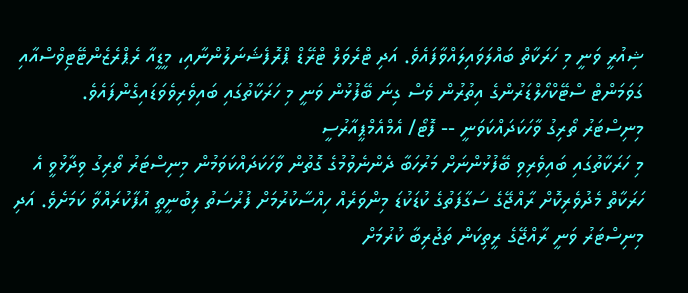ޝިއުރީ ވަނީ މި ހަރަކާތް ބައްލަވައިލައްވާފައެވެ. އަދި ޓްރެވަލް ޓްރޭޑް ޕްރޮފެޝަނަލުންނާއި، މީޑީއާ ރެޕްރެޒެންޓޭޓިވްސްއާއި ގަވަމަންޓް ސްޓޭކްހޯލްޑަރުންގެ އިތުރުން ވެސް ގިނަ ބޭފުޅުން ވަނީ މި ހަރަކާތުގައި ބައިވެރިވެވަޑައިގެންފައެވެ.
މިނިސްޓަރު ތޯރިގު ވާހަކަދައްކަވަނީ -- ފޮޓޯ/ އެމްއެމްޕީއާރުސީ
މި ހަރަކާތުގައި ބައިވެރިވި ބޭފުޅުންނަށް މަރުހަބާ ދެންނެވުމުގެ ގޮތުން ވާހަކަދައްކަވަމުން މިނިސްޓަރު ތޯރިގު ވިދާޅުވީ އެ ހަރަކާތް މެދުވެރިކޮށް ރާއްޖޭގެ ސަގާފަތުގެ ކުޑަކުޑަ މިންވަރެއް ހިއްސާކުރުމަށް ފުރުސަތު ލިބުނީތީ އުފާކުރައްވާ ކަމަށެވެ. އަދި މިނިސްޓަރު ވަނީ ރާއްޖޭގެ ރީތިކަން ތަޖުރިބާ ކުރުމަށް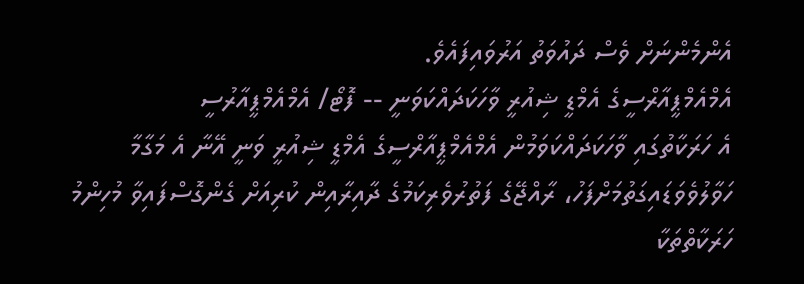އެންމެންނަށް ވެސް ދައުވަތު އަރުވައިފައެވެ.
އެމްއެމްޕީއާރްސީގެ އެމްޑީ ޝިއުރީ ވާހަކަދައްކަވަނީ -- ފޮޓޯ/ އެމްއެމްޕީއާރުސީ
އެ ހަރަކާތުގައި ވާހަކަދައްކަވަމުން އެމްއެމްޕީއާރްސީގެ އެމްޑީ ޝިއުރީ ވަނީ އޭނާ އެ މަގާމާ ހަވާލުވެވަޑައިގަތުމަށްފަހު، ރާއްޖޭގެ ފަތުރުވެރިކަމުގެ ދާއިރާއިން ކުރިއަށް ގެންގޮސްފައިވާ މުހިންމު ހަރަކާތްތަކާ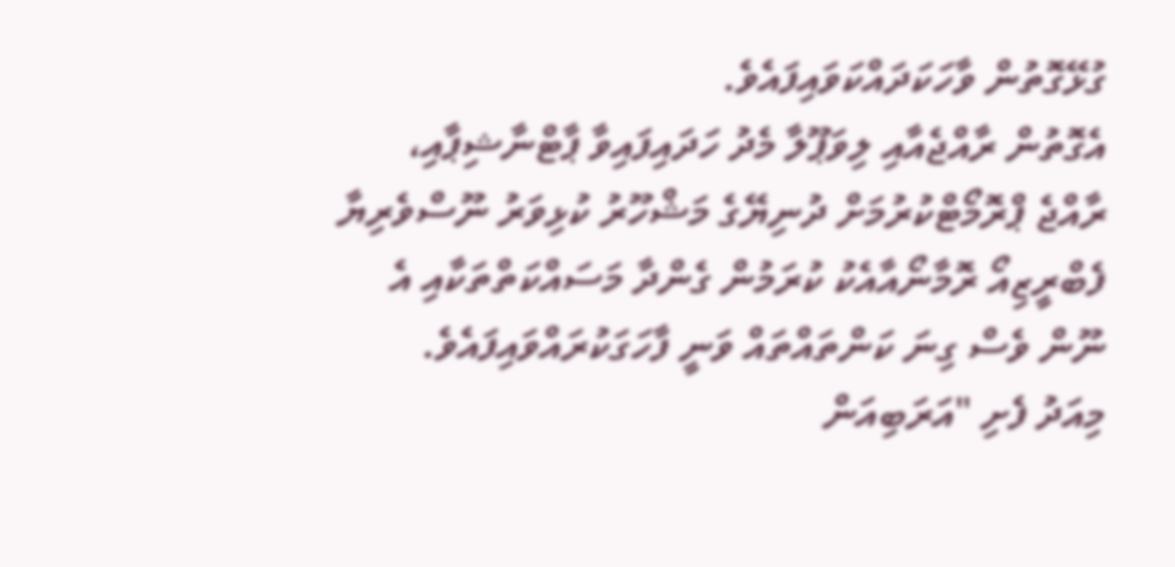ގުޅޭގޮތުން ވާހަކަދައްކަވައިފައެވެ.
އެގޮތުން ރާއްޖެއާއި ލިވަޕޫލާ މެދު ހަދައިފައިވާ ޕާޓްނާޝިޕާއި، ރާއްޖެ ޕްރޮމޯޓްކުރުމަށް ދުނިޔޭގެ މަޝްހޫރު ކުޅިވަރު ނޫސްވެރިޔާ ފެބްރީޒިއޯ ރޮމާނޯއާއެކު ކުރަމުން ގެންދާ މަސައްކަތްތަކާއި އެ ނޫން ވެސް ގިނަ ކަންތައްތައް ވަނީ ފާހަގަކުރައްވައިފައެވެ.
މިއަދު ފެށި "އަރަބިއަން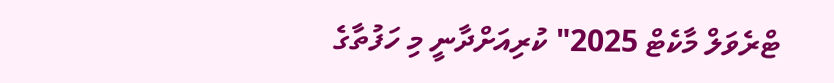ޓްރެވަލް މާކެޓް 2025" ކުރިއަށްދާނީ މި ހަފުތާގެ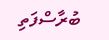ބުރާސްފަތި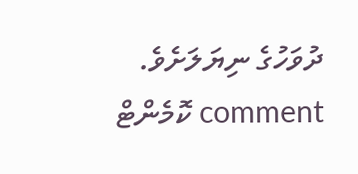ދުވަހުގެ ނިޔަލަށެވެ.
comment ކޮމެންޓް